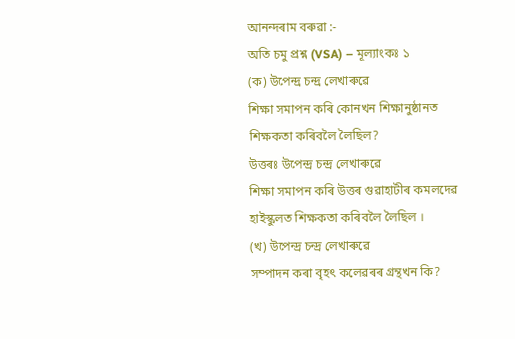আনন্দৰাম বৰুৱা :-
অতি চমু প্রশ্ন (VSA) – মূল্যাংকঃ ১
(ক) উপেন্দ্র চন্দ্র লেখাৰুৱে
শিক্ষা সমাপন কৰি কোনখন শিক্ষানুষ্ঠানত শিক্ষকতা কৰিবলৈ লৈছিল?
উত্তৰঃ উপেন্দ্র চন্দ্র লেখাৰুৱে
শিক্ষা সমাপন কৰি উত্তৰ গুৱাহাটীৰ কমলদেৱ হাইস্কুলত শিক্ষকতা কৰিবলৈ লৈছিল ।
(খ) উপেন্দ্র চন্দ্র লেখাৰুৱে
সম্পাদন কৰা বৃহৎ কলেৱৰৰ গ্রন্থখন কি?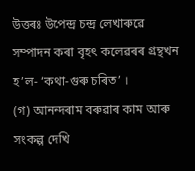উত্তৰঃ উপেন্দ্র চন্দ্র লেখাৰুৱে
সম্পাদন কৰা বৃহৎ কলেৱৰৰ গ্রন্থখন হ’ল- ‘কথা-গুৰু চৰিত’ ।
(গ) আনন্দৰাম বৰুৱাৰ কাম আৰু সংকল্প দেখি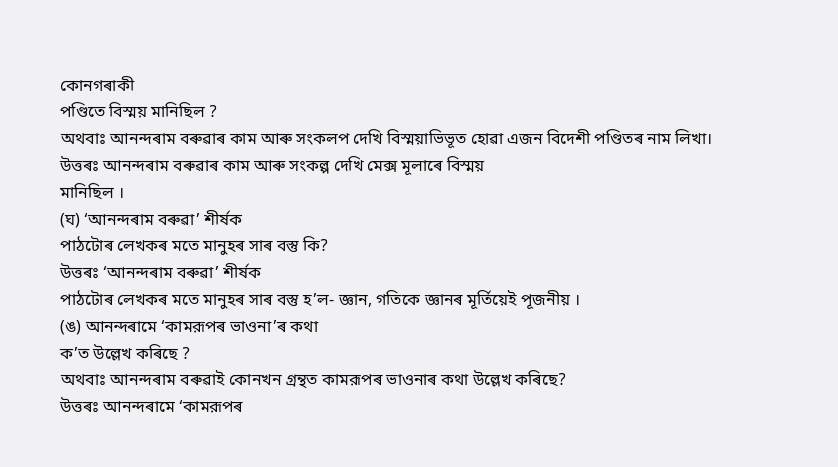কোনগৰাকী
পণ্ডিতে বিস্ময় মানিছিল ?
অথবাঃ আনন্দৰাম বৰুৱাৰ কাম আৰু সংকলপ দেখি বিস্ময়াভিভূত হোৱা এজন বিদেশী পণ্ডিতৰ নাম লিখা।
উত্তৰঃ আনন্দৰাম বৰুৱাৰ কাম আৰু সংকল্প দেখি মেক্স মূলাৰে বিস্ময়
মানিছিল ।
(ঘ) ‘আনন্দৰাম বৰুৱা’ শীর্ষক
পাঠটোৰ লেখকৰ মতে মানুহৰ সাৰ বস্তু কি?
উত্তৰঃ ‘আনন্দৰাম বৰুৱা’ শীর্ষক
পাঠটোৰ লেখকৰ মতে মানুহৰ সাৰ বস্তু হ’ল- জ্ঞান, গতিকে জ্ঞানৰ মূৰ্তিয়েই পূজনীয় ।
(ঙ) আনন্দৰামে ‘কামরূপৰ ভাওনা’ৰ কথা
ক’ত উল্লেখ কৰিছে ?
অথবাঃ আনন্দৰাম বৰুৱাই কোনখন গ্ৰন্থত কামরূপৰ ভাওনাৰ কথা উল্লেখ কৰিছে?
উত্তৰঃ আনন্দৰামে ‘কামরূপৰ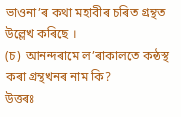ভাওনা’ৰ কথা মহাবীৰ চৰিত গ্ৰন্থত উল্লেখ কৰিছে ।
(চ) আনন্দৰামে ল’ৰাকালতে কন্ঠস্থ কৰা গ্রন্থখনৰ নাম কি?
উত্তৰঃ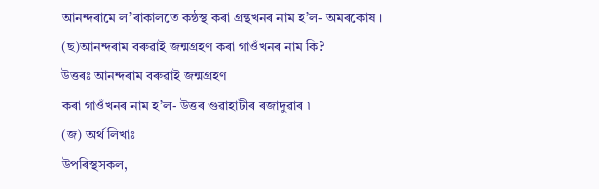আনন্দৰামে ল’ৰাকালতে কন্ঠস্থ কৰা গ্রন্থখনৰ নাম হ’ল- অমৰকোষ ।
(ছ)আনন্দৰাম বৰুৱাই জন্মগ্রহণ কৰা গাওঁখনৰ নাম কি?
উত্তৰঃ আনন্দৰাম বৰুৱাই জন্মগ্রহণ
কৰা গাওঁখনৰ নাম হ’ল- উত্তৰ গুৱাহাটীৰ ৰজাদুৱাৰ ৷
(জ) অর্থ লিখাঃ
উপৰিস্থসকল,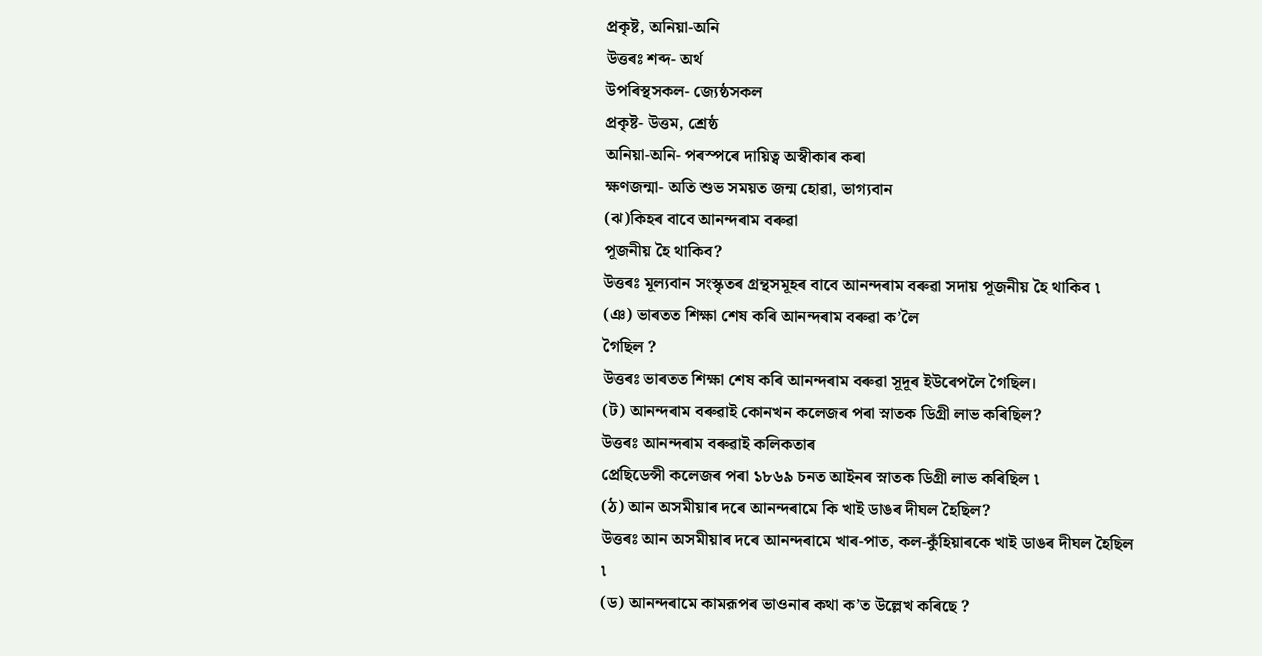প্রকৃষ্ট, অনিয়া-অনি
উত্তৰঃ শব্দ- অর্থ
উপৰিস্থসকল- জ্যেষ্ঠসকল
প্রকৃষ্ট- উত্তম, শ্রেষ্ঠ
অনিয়া-অনি- পৰস্পৰে দায়িত্ব অস্বীকাৰ কৰা
ক্ষণজন্মা- অতি শুভ সময়ত জন্ম হোৱা, ভাগ্যবান
(ঝ)কিহৰ বাবে আনন্দৰাম বৰুৱা
পূজনীয় হৈ থাকিব?
উত্তৰঃ মূল্যবান সংস্কৃতৰ গ্রন্থসমূহৰ বাবে আনন্দৰাম বৰুৱা সদায় পূজনীয় হৈ থাকিব ৷
(ঞ) ভাৰতত শিক্ষা শেষ কৰি আনন্দৰাম বৰুৱা ক’লৈ
গৈছিল ?
উত্তৰঃ ভাৰতত শিক্ষা শেষ কৰি আনন্দৰাম বৰুৱা সূদূৰ ইউৰেপলৈ গৈছিল।
(ট) আনন্দৰাম বৰুৱাই কোনখন কলেজৰ পৰা স্নাতক ডিগ্রী লাভ কৰিছিল?
উত্তৰঃ আনন্দৰাম বৰুৱাই কলিকতাৰ
প্রেছিডেন্সী কলেজৰ পৰা ১৮৬৯ চনত আইনৰ স্নাতক ডিগ্রী লাভ কৰিছিল ৷
(ঠ) আন অসমীয়াৰ দৰে আনন্দৰামে কি খাই ডাঙৰ দীঘল হৈছিল?
উত্তৰঃ আন অসমীয়াৰ দৰে আনন্দৰামে খাৰ-পাত, কল-কুঁহিয়াৰকে খাই ডাঙৰ দীঘল হৈছিল
৷
(ড) আনন্দৰামে কামরূপৰ ভাওনাৰ কথা ক’ত উল্লেখ কৰিছে ?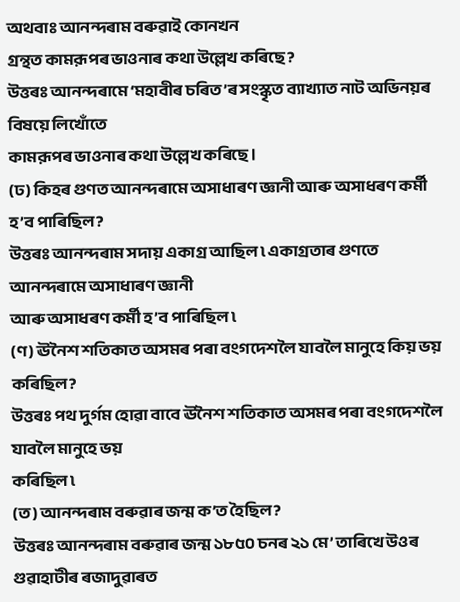অথবাঃ আনন্দৰাম বৰুৱাই কোনখন
গ্রন্থত কামরূপৰ ভাওনাৰ কথা উল্লেখ কৰিছে?
উত্তৰঃ আনন্দৰামে ‘মহাবীৰ চৰিত’ৰ সংস্কৃত ব্যাখ্যাত নাট অভিনয়ৰ বিষয়ে লিখোঁতে
কামরূপৰ ভাওনাৰ কথা উল্লেখ কৰিছে ।
(ঢ) কিহৰ গুণত আনন্দৰামে অসাধাৰণ জ্ঞানী আৰু অসাধৰণ কর্মী হ’ব পাৰিছিল?
উত্তৰঃ আনন্দৰাম সদায় একাগ্র আছিল ৷ একাগ্রতাৰ গুণতে আনন্দৰামে অসাধাৰণ জ্ঞানী
আৰু অসাধৰণ কর্মী হ’ব পাৰিছিল ৷
(ণ) ঊনৈশ শতিকাত অসমৰ পৰা বংগদেশলৈ যাবলৈ মানুহে কিয় ভয় কৰিছিল?
উত্তৰঃ পথ দুৰ্গম হোৱা বাবে ঊনৈশ শতিকাত অসমৰ পৰা বংগদেশলৈ যাবলৈ মানুহে ভয়
কৰিছিল ৷
(ত) আনন্দৰাম বৰুৱাৰ জন্ম ক’ত হৈছিল?
উত্তৰঃ আনন্দৰাম বৰুৱাৰ জন্ম ১৮৫০ চনৰ ২১ মে’ তাৰিখে উওৰ গুৱাহাটীৰ ৰজাদুৱাৰত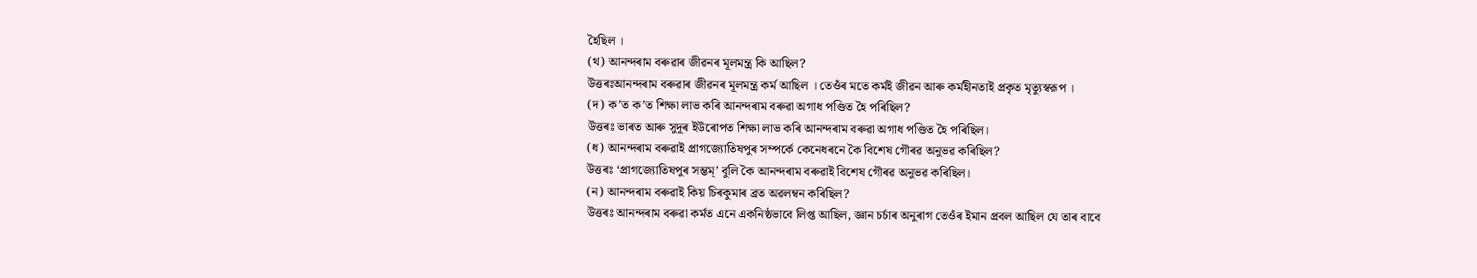হৈছিল ।
(থ) আনন্দৰাম বৰুৱাৰ জীৱনৰ মূলমন্ত্ৰ কি আছিল?
উত্তৰঃআনন্দৰাম বৰুৱাৰ জীৱনৰ মূলমন্ত্ৰ কৰ্ম আছিল । তেওঁৰ মতে কৰ্মই জীৱন আৰু কৰ্মহীনতাই প্ৰকৃত মৃত্যুস্বরূপ ।
(দ) ক’ত ক’ত শিক্ষা লাভ কৰি আনন্দৰাম বৰুৱা অগাধ পণ্ডিত হৈ পৰিছিল?
উত্তৰঃ ভাৰত আৰু সুদূৰ ইউৰোপত শিক্ষা লাভ কৰি আনন্দৰাম বৰুৱা অগাধ পণ্ডিত হৈ পৰিছিল।
(ধ) আনন্দৰাম বৰুৱাই প্ৰাগজ্যোতিষপুৰ সম্পৰ্কে কেনেধৰনে কৈ বিশেষ গৌৰৱ অনুভৱ কৰিছিল?
উত্তৰঃ ‘প্ৰাগজ্যোতিষপুৰ সম্ভম্’ বুলি কৈ আনন্দৰাম বৰুৱাই বিশেষ গৌৰৱ অনুভৱ কৰিছিল।
(ন) আনন্দৰাম বৰুৱাই কিয় চিৰকুমাৰ ব্ৰত অৱলম্বন কৰিছিল?
উত্তৰঃ আনন্দৰাম বৰুৱা কৰ্মত এনে একনিষ্ঠভাবে লিপ্ত আছিল, জ্ঞান চৰ্চাৰ অনুৰাগ তেওঁৰ ইমান প্ৰবল আছিল যে তাৰ বাবে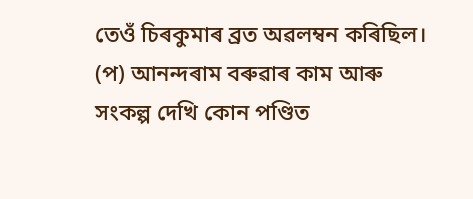তেওঁ চিৰকুমাৰ ব্ৰত অৱলম্বন কৰিছিল।
(প) আনন্দৰাম বৰুৱাৰ কাম আৰু সংকল্প দেখি কোন পণ্ডিত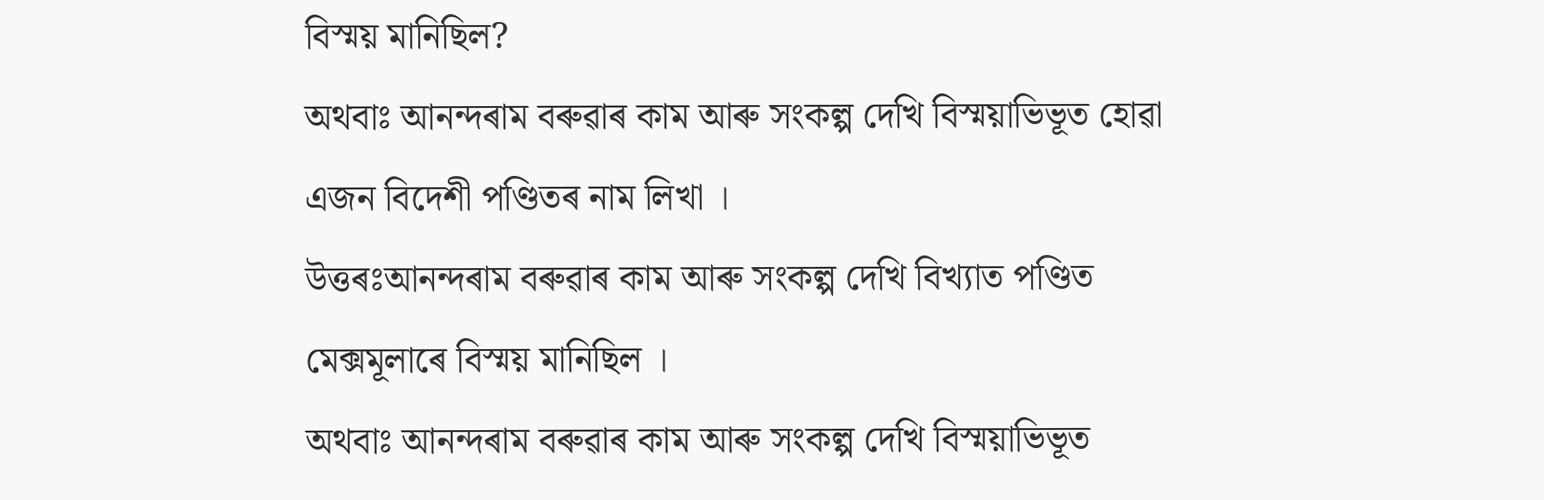বিস্ময় মানিছিল?
অথবাঃ আনন্দৰাম বৰুৱাৰ কাম আৰু সংকল্প দেখি বিস্ময়াভিভূত হোৱা এজন বিদেশী পণ্ডিতৰ নাম লিখা ।
উত্তৰঃআনন্দৰাম বৰুৱাৰ কাম আৰু সংকল্প দেখি বিখ্যাত পণ্ডিত মেক্সমূলাৰে বিস্ময় মানিছিল ।
অথবাঃ আনন্দৰাম বৰুৱাৰ কাম আৰু সংকল্প দেখি বিস্ময়াভিভূত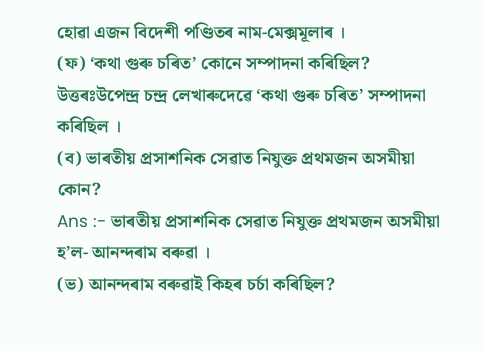হোৱা এজন বিদেশী পণ্ডিতৰ নাম-মেক্সমূলাৰ ।
(ফ) ‘কথা গুৰু চৰিত’ কোনে সম্পাদনা কৰিছিল?
উত্তৰঃউপেন্দ্ৰ চন্দ্ৰ লেখাৰুদেৱে ‘কথা গুৰু চৰিত’ সম্পাদনা কৰিছিল ।
(ব) ভাৰতীয় প্ৰসাশনিক সেৱাত নিযুক্ত প্ৰথমজন অসমীয়া কোন?
Ans :- ভাৰতীয় প্ৰসাশনিক সেৱাত নিযুক্ত প্ৰথমজন অসমীয়া হ’ল- আনন্দৰাম বৰুৱা ।
(ভ) আনন্দৰাম বৰুৱাই কিহৰ চৰ্চা কৰিছিল?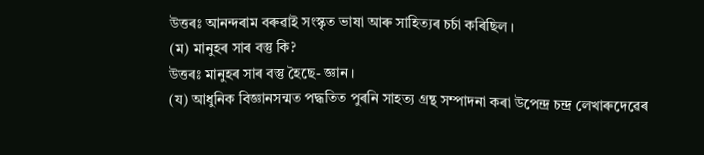উত্তৰঃ আনন্দৰাম বৰুৱাই সংস্কৃত ভাষা আৰু সাহিত্যৰ চৰ্চা কৰিছিল ।
(ম) মানুহৰ সাৰ বস্তু কি?
উত্তৰঃ মানুহৰ সাৰ বস্তু হৈছে- জ্ঞান ।
(য) আধুনিক বিজ্ঞানসন্মত পদ্ধতিত পুৰনি সাহত্য গ্ৰন্থ সম্পাদনা কৰা উপেন্দ্ৰ চন্দ্ৰ লেখাৰুদেৱেৰ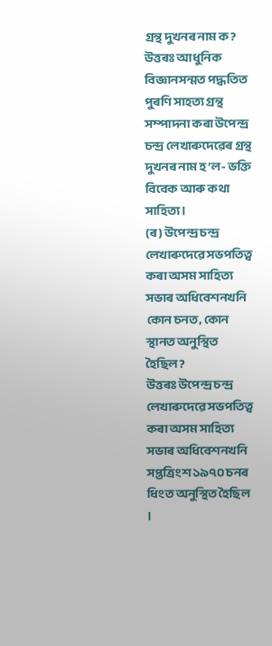গ্ৰন্থ দুখনৰ নাম ক?
উত্তৰঃ আধুনিক বিজ্ঞানসন্মত পদ্ধতিত পুৰণি সাহত্য গ্ৰন্থ সম্পাদনা কৰা উপেন্দ্ৰ চন্দ্ৰ লেখাৰুদেৱেৰ গ্ৰন্থ দুখনৰ নাম হ’ল- ভক্তি বিবেক আৰু কথা সাহিত্য ।
(ৰ) উপেন্দ্ৰ চন্দ্ৰ লেখাৰুদেৱে সভপতিত্ব কৰা অসম সাহিত্য সভাৰ অধিবেশনখনি কোন চনত, কোন স্থানত অনুস্থিত হৈছিল?
উত্তৰঃ উপেন্দ্ৰ চন্দ্ৰ লেখাৰুদেৱে সভপতিত্ব কৰা অসম সাহিত্য সভাৰ অধিবেশনখনি সপ্তত্ৰিংশ ১৯৭০ চনৰ ধিংত অনুস্থিত হৈছিল ।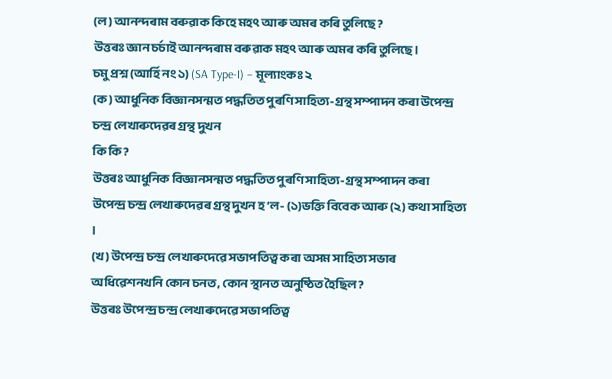(ল) আনন্দৰাম বৰুৱাক কিহে মহৎ আৰু অমৰ কৰি তুলিছে?
উত্তৰঃ জ্ঞান চৰ্চাই আনন্দৰাম বৰুৱাক মহৎ আৰু অমৰ কৰি তুলিছে।
চমু প্রশ্ন (আৰ্হি নং ১) (SA Type-I) – মূল্যাংকঃ ২
(ক) আধুনিক বিজ্ঞানসন্মত পদ্ধতিত পুৰণি সাহিত্য-গ্রন্থ সম্পাদন কৰা উপেন্দ্র
চন্দ্র লেখাৰুদেৱৰ গ্রন্থ দুখন
কি কি?
উত্তৰঃ আধুনিক বিজ্ঞানসন্মত পদ্ধতিত পুৰণি সাহিত্য-গ্রন্থ সম্পাদন কৰা
উপেন্দ্র চন্দ্র লেখাৰুদেৱৰ গ্রন্থ দুখন হ’ল- (১)ভক্তি বিবেক আৰু (২) কথা সাহিত্য
।
(খ) উপেন্দ্র চন্দ্র লেখাৰুদেৱে সভাপতিত্ব কৰা অসম সাহিত্য সভাৰ
অধিৱেশনখনি কোন চনত, কোন স্থানত অনুষ্ঠিত হৈছিল?
উত্তৰঃ উপেন্দ্র চন্দ্র লেখাৰুদেৱে সভাপতিত্ব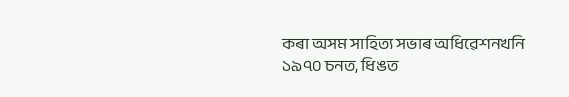কৰা অসম সাহিত্য সভাৰ অধিৱেশনখনি ১৯৭০ চনত, ধিঙত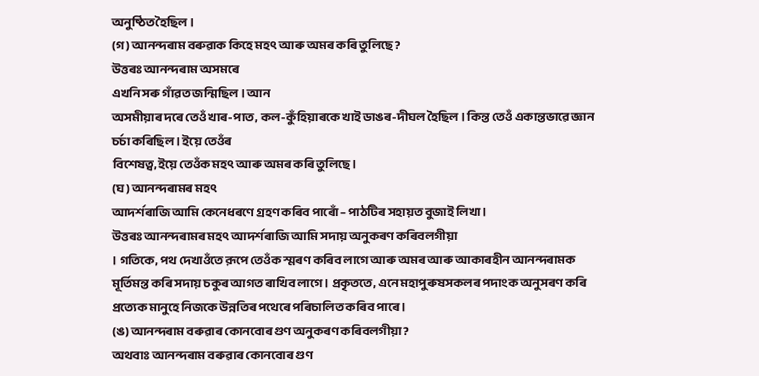অনুষ্ঠিত হৈছিল ।
(গ) আনন্দৰাম বৰুৱাক কিহে মহৎ আৰু অমৰ কৰি তুলিছে ?
উত্তৰঃ আনন্দৰাম অসমৰে
এখনি সৰু গাঁৱত জন্মিছিল । আন
অসমীয়াৰ দৰে তেওঁ খাৰ-পাত, কল-কুঁহিয়াৰকে খাই ডাঙৰ-দীঘল হৈছিল । কিন্ত তেওঁ একান্তভাৱে জ্ঞান চৰ্চা কৰিছিল । ইয়ে তেওঁৰ
বিশেষত্ব, ইয়ে তেওঁক মহৎ আৰু অমৰ কৰি তুলিছে ।
(ঘ) আনন্দৰামৰ মহৎ
আদৰ্শৰাজি আমি কেনেধৰণে গ্রহণ কৰিব পাৰোঁ – পাঠটিৰ সহায়ত বুজাই লিখা ।
উত্তৰঃ আনন্দৰামৰ মহৎ আদৰ্শৰাজি আমি সদায় অনুকৰণ কৰিবলগীয়া
। গতিকে, পথ দেখাওঁতে রূপে তেওঁক স্মৰণ কৰিব লাগে আৰু অমৰ আৰু আকাৰহীন আনন্দৰামক
মূৰ্তিমন্ত কৰি সদায় চকুৰ আগত ৰাখিব লাগে । প্রকৃততে, এনে মহাপুৰুষসকলৰ পদাংক অনুসৰণ কৰি প্রত্যেক মানুহে নিজকে উন্নতিৰ পথেৰে পৰিচালিত কৰিব পাৰে ।
(ঙ) আনন্দৰাম বৰুৱাৰ কোনবোৰ গুণ অনুকৰণ কৰিবলগীয়া?
অথবাঃ আনন্দৰাম বৰুৱাৰ কোনবোৰ গুণ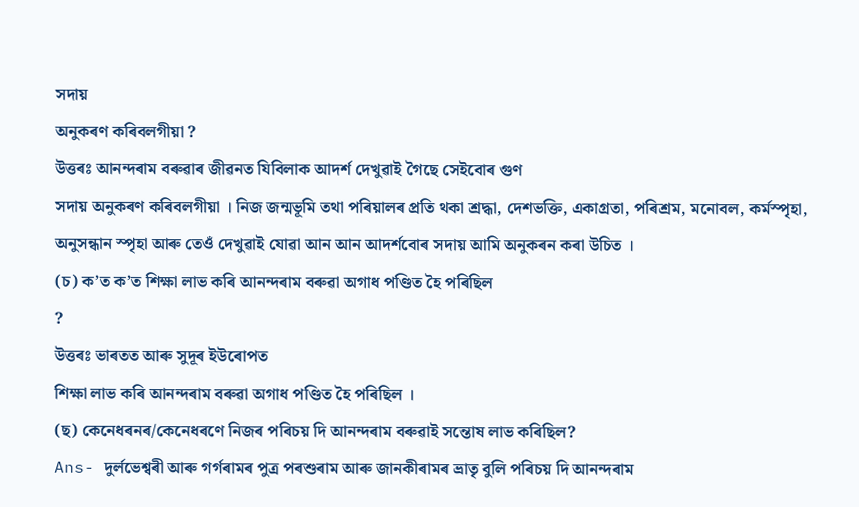সদায়
অনুকৰণ কৰিবলগীয়া ?
উত্তৰঃ আনন্দৰাম বৰুৱাৰ জীৱনত যিবিলাক আদৰ্শ দেখুৱাই গৈছে সেইবোৰ গুণ
সদায় অনুকৰণ কৰিবলগীয়া । নিজ জন্মভূমি তথা পৰিয়ালৰ প্ৰতি থকা শ্ৰদ্ধা, দেশভক্তি, একাগ্ৰতা, পৰিশ্ৰম, মনোবল, কৰ্মস্পৃহা, অনুসন্ধান স্পৃহা আৰু তেওঁ দেখুৱাই যোৱা আন আন আদৰ্শবোৰ সদায় আমি অনুকৰন কৰা উচিত ।
(চ) ক’ত ক’ত শিক্ষা লাভ কৰি আনন্দৰাম বৰুৱা অগাধ পণ্ডিত হৈ পৰিছিল
?
উত্তৰঃ ভাৰতত আৰু সুদূৰ ইউৰোপত
শিক্ষা লাভ কৰি আনন্দৰাম বৰুৱা অগাধ পণ্ডিত হৈ পৰিছিল ।
(ছ) কেনেধৰনৰ/কেনেধৰণে নিজৰ পৰিচয় দি আনন্দৰাম বৰুৱাই সন্তোষ লাভ কৰিছিল?
Ans- দুৰ্লভেশ্বৰী আৰু গৰ্গৰামৰ পুত্র পৰশুৰাম আৰু জানকীৰামৰ ভ্রাতৃ বুলি পৰিচয় দি আনন্দৰাম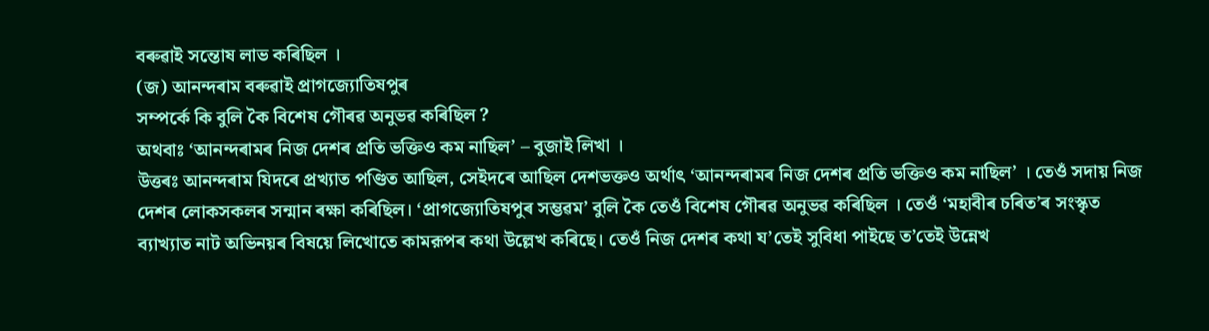বৰুৱাই সন্তোষ লাভ কৰিছিল ।
(জ) আনন্দৰাম বৰুৱাই প্রাগজ্যোতিষপুৰ
সম্পৰ্কে কি বুলি কৈ বিশেষ গৌৰৱ অনুভৱ কৰিছিল ?
অথবাঃ ‘আনন্দৰামৰ নিজ দেশৰ প্ৰতি ভক্তিও কম নাছিল’ – বুজাই লিখা ।
উত্তৰঃ আনন্দৰাম যিদৰে প্ৰখ্যাত পণ্ডিত আছিল, সেইদৰে আছিল দেশভক্তও অৰ্থাৎ ‘আনন্দৰামৰ নিজ দেশৰ প্ৰতি ভক্তিও কম নাছিল’ । তেওঁ সদায় নিজ দেশৰ লোকসকলৰ সন্মান ৰক্ষা কৰিছিল। ‘প্ৰাগজ্যোতিষপুৰ সম্ভৱম’ বুলি কৈ তেওঁ বিশেষ গৌৰৱ অনুভৱ কৰিছিল । তেওঁ ‘মহাবীৰ চৰিত’ৰ সংস্কৃত ব্যাখ্যাত নাট অভিনয়ৰ বিষয়ে লিখোতে কামরূপৰ কথা উল্লেখ কৰিছে। তেওঁ নিজ দেশৰ কথা য’তেই সুবিধা পাইছে ত’তেই উন্নেখ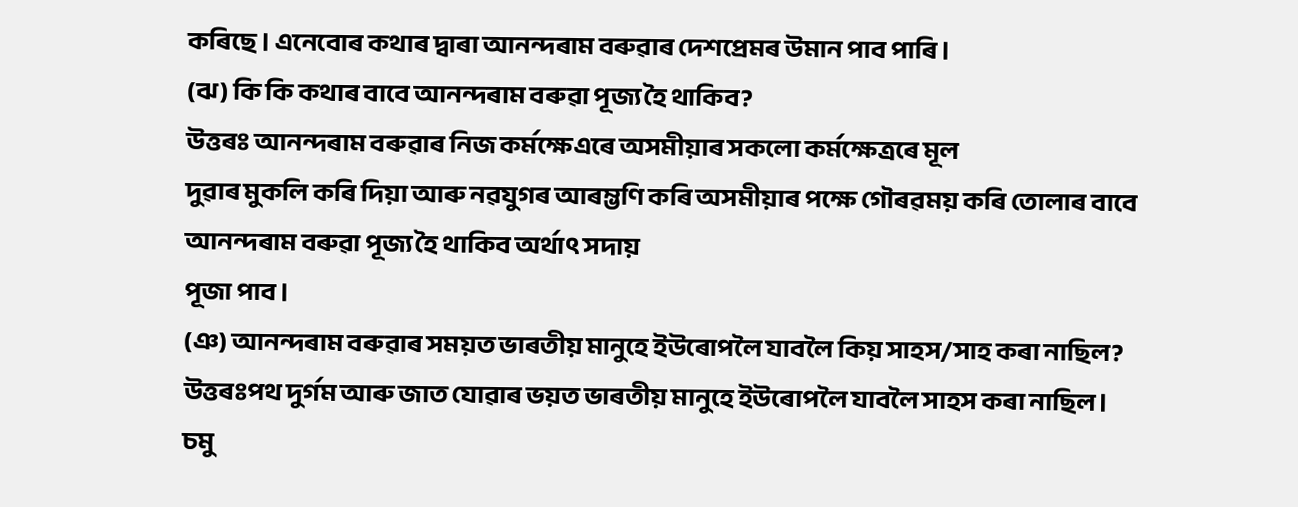কৰিছে । এনেবোৰ কথাৰ দ্বাৰা আনন্দৰাম বৰুৱাৰ দেশপ্ৰেমৰ উমান পাব পাৰি ।
(ঝ) কি কি কথাৰ বাবে আনন্দৰাম বৰুৱা পূজ্য হৈ থাকিব?
উত্তৰঃ আনন্দৰাম বৰুৱাৰ নিজ কৰ্মক্ষেএৰে অসমীয়াৰ সকলো কৰ্মক্ষেত্রৰে মূল
দুৱাৰ মুকলি কৰি দিয়া আৰু নৱযুগৰ আৰম্ভণি কৰি অসমীয়াৰ পক্ষে গৌৰৱময় কৰি তোলাৰ বাবে আনন্দৰাম বৰুৱা পূজ্য হৈ থাকিব অৰ্থাৎ সদায়
পূজা পাব ।
(ঞ) আনন্দৰাম বৰুৱাৰ সময়ত ভাৰতীয় মানুহে ইউৰোপলৈ যাবলৈ কিয় সাহস/সাহ কৰা নাছিল?
উত্তৰঃপথ দুৰ্গম আৰু জাত যোৱাৰ ভয়ত ভাৰতীয় মানুহে ইউৰোপলৈ যাবলৈ সাহস কৰা নাছিল।
চমু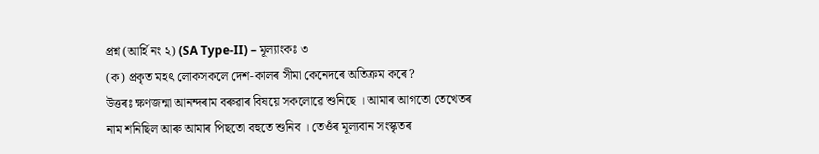প্রশ্ন (আৰ্হি নং ২) (SA Type-II) – মূল্যাংকঃ ৩
(ক) প্রকৃত মহৎ লোকসকলে দেশ-কালৰ সীমা কেনেদৰে অতিক্রম কৰে?
উত্তৰঃ ক্ষণজন্মা আনন্দৰাম বৰুৱাৰ বিষয়ে সকলোৱে শুনিছে । আমাৰ আগতো তেখেতৰ নাম শনিছিল আৰু আমাৰ পিছতো বহুতে শুনিব । তেওঁৰ মূল্যবান সংস্কৃতৰ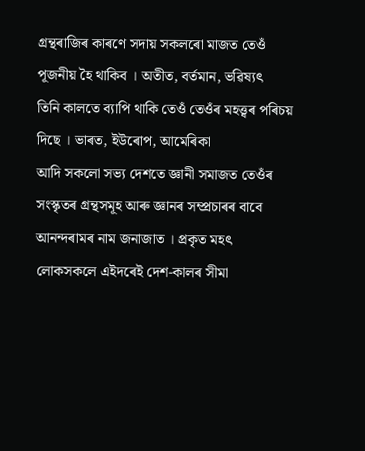গ্রন্থৰাজিৰ কাৰণে সদায় সকলৰো মাজত তেওঁ পূজনীয় হৈ থাকিব । অতীত, বৰ্তমান, ভৱিষ্যৎ
তিনি কালতে ব্যাপি থাকি তেওঁ তেওঁৰ মহত্ত্বৰ পৰিচয় দিছে । ভাৰত, ইউৰোপ, আমেৰিকা
আদি সকলো সভ্য দেশতে জ্ঞানী সমাজত তেওঁৰ সংস্কৃতৰ গ্রন্থসমূহ আৰু জ্ঞানৰ সম্প্রচাৰৰ বাবে আনন্দৰামৰ নাম জনাজাত । প্রকৃত মহৎ
লোকসকলে এইদৰেই দেশ-কালৰ সীমা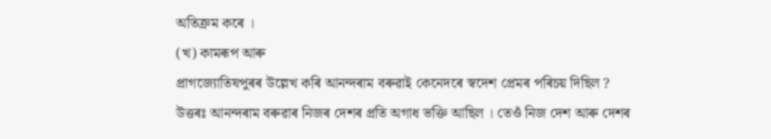অতিক্রম কৰে ।
(খ) কামৰূপ আৰু
প্রাগজ্যোতিষপুৰৰ উল্লেখ কৰি আনন্দৰাম বৰুৱাই কেনেদৰে স্বদেশ প্রেমৰ পৰিচয় দিছিল ?
উত্তৰঃ আনন্দৰাম বৰুৱাৰ নিজৰ দেশৰ প্রতি অগাধ ভক্তি আছিল । তেওঁ নিজ দেশ আৰু দেশৰ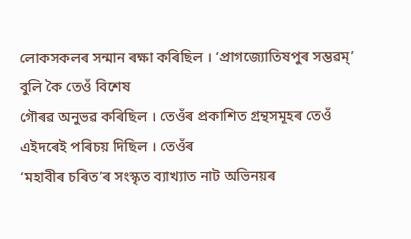লোকসকলৰ সন্মান ৰক্ষা কৰিছিল । ‘প্রাগজ্যোতিষপুৰ সম্ভৱম্’ বুলি কৈ তেওঁ বিশেষ
গৌৰৱ অনুভৱ কৰিছিল । তেওঁৰ প্রকাশিত গ্রন্থসমূহৰ তেওঁ এইদৰেই পৰিচয় দিছিল । তেওঁৰ
‘মহাবীৰ চৰিত’ৰ সংস্কৃত ব্যাখ্যাত নাট অভিনয়ৰ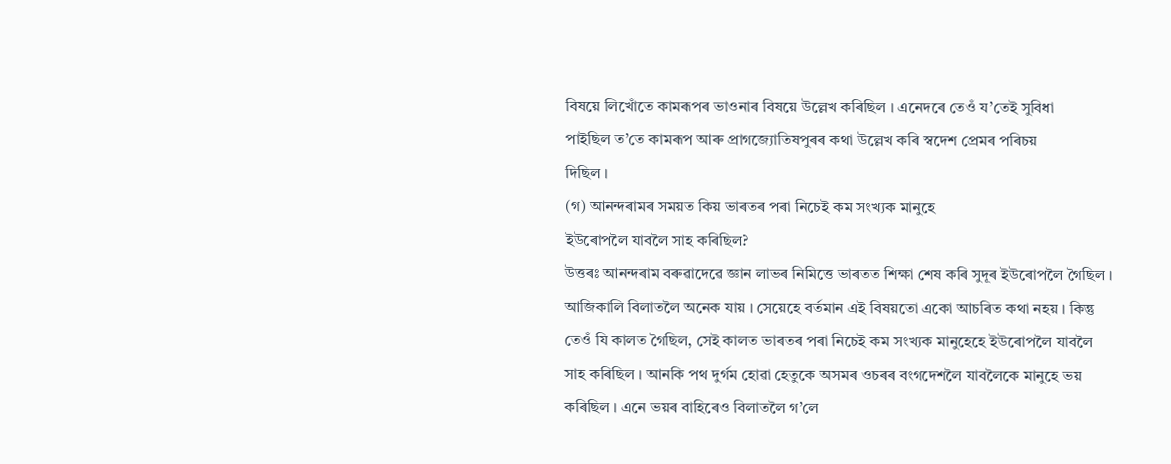বিষয়ে লিখোঁতে কামৰূপৰ ভাওনাৰ বিষয়ে উল্লেখ কৰিছিল । এনেদৰে তেওঁ য’তেই সুবিধা
পাইছিল ত’তে কামৰূপ আৰু প্রাগজ্যোতিষপুৰৰ কথা উল্লেখ কৰি স্বদেশ প্রেমৰ পৰিচয়
দিছিল ।
(গ) আনন্দৰামৰ সময়ত কিয় ভাৰতৰ পৰা নিচেই কম সংখ্যক মানুহে
ইউৰোপলৈ যাবলৈ সাহ কৰিছিল?
উত্তৰঃ আনন্দৰাম বৰুৱাদেৱে জ্ঞান লাভৰ নিমিত্তে ভাৰতত শিক্ষা শেষ কৰি সুদূৰ ইউৰোপলৈ গৈছিল ।
আজিকালি বিলাতলৈ অনেক যায় । সেয়েহে বৰ্তমান এই বিষয়তো একো আচৰিত কথা নহয় । কিন্তু
তেওঁ যি কালত গৈছিল, সেই কালত ভাৰতৰ পৰা নিচেই কম সংখ্যক মানুহেহে ইউৰোপলৈ যাবলৈ
সাহ কৰিছিল । আনকি পথ দুৰ্গম হোৱা হেতুকে অসমৰ ওচৰৰ বংগদেশলৈ যাবলৈকে মানুহে ভয়
কৰিছিল । এনে ভয়ৰ বাহিৰেও বিলাতলৈ গ’লে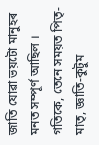জাতি যোৱা ভয়টো মানুহৰ মনত সম্পূৰ্ণ আছিল ।
গতিকে, তেনে সময়ত পিতৃ-মাতৃ, জ্ঞাতি-কুটুম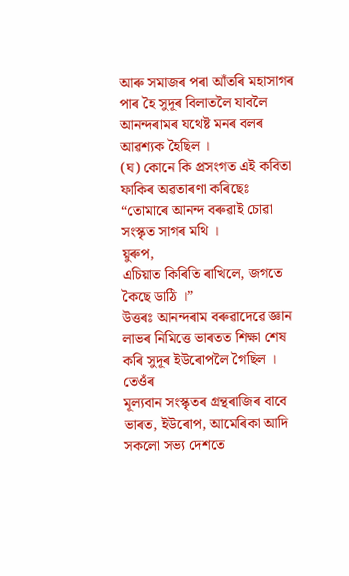আৰু সমাজৰ পৰা আঁতৰি মহাসাগৰ পাৰ হৈ সুদূৰ বিলাতলৈ যাবলৈ
আনন্দৰামৰ যথেষ্ট মনৰ বলৰ আৱশ্যক হৈছিল ।
(ঘ) কোনে কি প্রসংগত এই কবিতা ফাকিৰ অৱতাৰণা কৰিছেঃ
“তোমাৰে আনন্দ বৰুৱাই চোৱা সংস্কৃত সাগৰ মথি ।
য়ুৰুপ,
এচিয়াত কিৰিতি ৰাখিলে, জগতে কৈছে ডাঠি ।”
উত্তৰঃ আনন্দৰাম বৰুৱাদেৱে জ্ঞান লাভৰ নিমিত্তে ভাৰতত শিক্ষা শেষ কৰি সুদূৰ ইউৰোপলৈ গৈছিল । তেওঁৰ
মূল্যবান সংস্কৃতৰ গ্রন্থৰাজিৰ বাবে ভাৰত, ইউৰোপ, আমেৰিকা আদি সকলো সভ্য দেশতে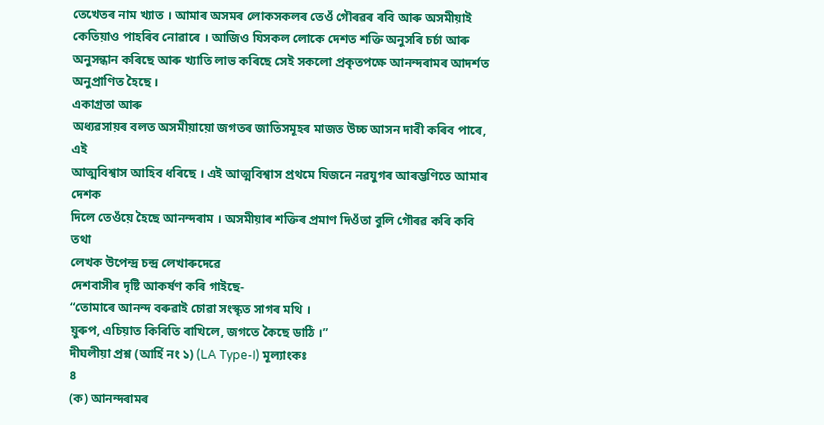তেখেতৰ নাম খ্যাত । আমাৰ অসমৰ লোকসকলৰ তেওঁ গৌৰৱৰ ৰবি আৰু অসমীয়াই কেতিয়াও পাহৰিব নোৱাৰে । আজিও যিসকল লোকে দেশত শক্তি অনুসৰি চৰ্চা আৰু অনুসন্ধান কৰিছে আৰু খ্যাতি লাভ কৰিছে সেই সকলো প্রকৃতপক্ষে আনন্দৰামৰ আদৰ্শত অনুপ্রাণিত হৈছে ।
একাগ্রতা আৰু
অধ্যৱসায়ৰ বলত অসমীয়ায়ো জগতৰ জাতিসমূহৰ মাজত উচ্চ আসন দাবী কৰিব পাৰে, এই
আত্মবিশ্বাস আহিব ধৰিছে । এই আত্মবিশ্বাস প্রথমে যিজনে নৱযুগৰ আৰম্ভণিতে আমাৰ দেশক
দিলে তেওঁয়ে হৈছে আনন্দৰাম । অসমীয়াৰ শক্তিৰ প্রমাণ দিওঁতা বুলি গৌৰৱ কৰি কবি তথা
লেখক উপেন্দ্র চন্দ্র লেখাৰুদেৱে
দেশবাসীৰ দৃষ্টি আকৰ্ষণ কৰি গাইছে-
“তোমাৰে আনন্দ বৰুৱাই চোৱা সংস্কৃত সাগৰ মথি ।
য়ুৰুপ, এচিয়াত কিৰিতি ৰাখিলে, জগতে কৈছে ডাঠি ।”
দীঘলীয়া প্রশ্ন (আৰ্হি নং ১) (LA Type-I) মূল্যাংকঃ
৪
(ক) আনন্দৰামৰ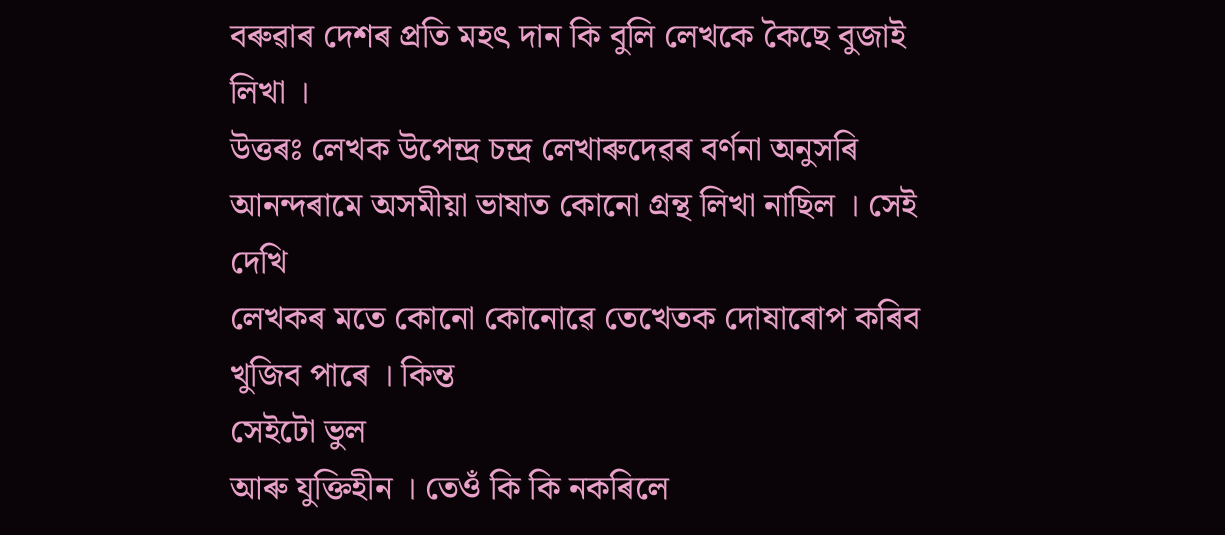বৰুৱাৰ দেশৰ প্রতি মহৎ দান কি বুলি লেখকে কৈছে বুজাই লিখা ।
উত্তৰঃ লেখক উপেন্দ্র চন্দ্র লেখাৰুদেৱৰ বৰ্ণনা অনুসৰি আনন্দৰামে অসমীয়া ভাষাত কোনো গ্রন্থ লিখা নাছিল । সেই দেখি
লেখকৰ মতে কোনো কোনোৱে তেখেতক দোষাৰোপ কৰিব খুজিব পাৰে । কিন্ত
সেইটো ভুল
আৰু যুক্তিহীন । তেওঁ কি কি নকৰিলে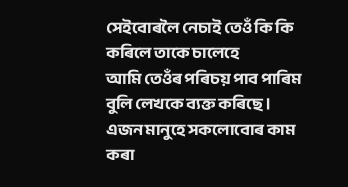সেইবোৰলৈ নেচাই তেওঁ কি কি কৰিলে তাকে চালেহে
আমি তেওঁৰ পৰিচয় পাব পাৰিম বুলি লেখকে ব্যক্ত কৰিছে ।
এজন মানুহে সকলোবোৰ কাম
কৰা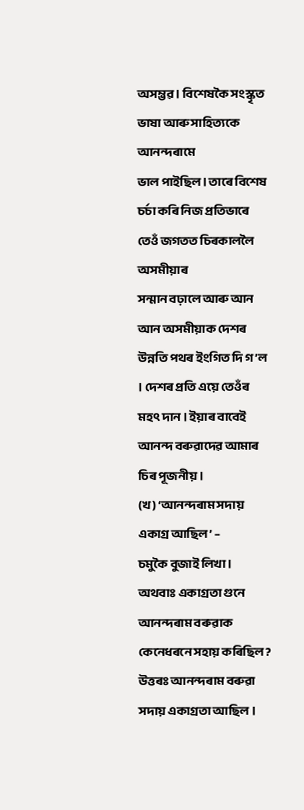অসম্ভৱ । বিশেষকৈ সংস্কৃত ভাষা আৰু সাহিত্যকে আনন্দৰামে
ভাল পাইছিল । তাৰে বিশেষ চৰ্চা কৰি নিজ প্রতিভাৰে তেওঁ জগতত চিৰকাললৈ অসমীয়াৰ
সন্মান বঢ়ালে আৰু আন আন অসমীয়াক দেশৰ
উন্নতি পথৰ ইংগিত দি গ’ল । দেশৰ প্রতি এয়ে তেওঁৰ মহৎ দান । ইয়াৰ বাবেই আনন্দ বৰুৱাদেৱ আমাৰ চিৰ পূজনীয় ।
(খ) ‘আনন্দৰাম সদায় একাগ্র আছিল’ –
চমুকৈ বুজাই লিখা ।
অথবাঃ একাগ্ৰতা গুনে আনন্দৰাম বৰুৱাক কেনেধৰনে সহায় কৰিছিল?
উত্তৰঃ আনন্দৰাম বৰুৱা সদায় একাগ্ৰতা আছিল ।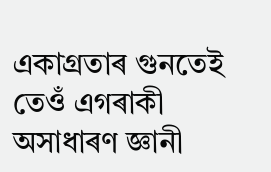একাগ্ৰতাৰ গুনতেই তেওঁ এগৰাকী অসাধাৰণ জ্ঞানী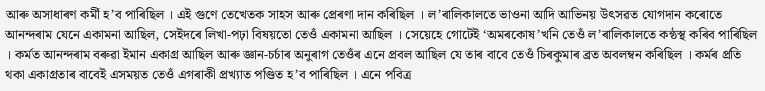আৰু অসাধাৰণ কৰ্মী হ’ব পাৰিছিল । এই গুণে তেখেতক সাহস আৰু প্ৰেৰণা দান কৰিছিল । ল’ৰালিকালতে ভাওনা আদি আভিনয় উৎসৱত যোগদান কৰোতে আনন্দৰাম যেনে একামনা আছিল, সেইদৰে লিখা-পঢ়া বিষয়তো তেওঁ একামনা আছিল । সেয়েহে গোটেই ‘অমৰকোষ’খনি তেওঁ ল’ৰালিকালতে কন্ঠস্থ কৰিব পাৰিছিল । কৰ্মত আনন্দৰাম বৰুৱা ইমান একাগ্ৰ আছিল আৰু জ্ঞান-চৰ্চাৰ অনুৰাগ তেওঁৰ এনে প্ৰবল আছিল যে তাৰ বাবে তেওঁ চিৰকুমাৰ ব্ৰত অবলম্বন কৰিছিল । কৰ্মৰ প্ৰতি থকা একাগ্ৰতাৰ বাবেই এসময়ত তেওঁ এগৰাকী প্ৰখ্যাত পণ্ডিত হ’ব পাৰিছিল । এনে পবিত্র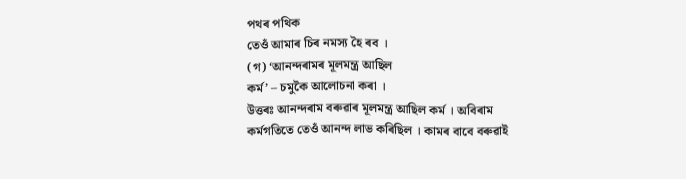পথৰ পথিক
তেওঁ আমাৰ চিৰ নমস্য হৈ ৰব ।
(গ) ‘আনন্দৰামৰ মূলমন্ত্র আছিল
কৰ্ম’ – চমুকৈ আলোচনা কৰা ।
উত্তৰঃ আনন্দৰাম বৰুৱাৰ মূলমন্ত্ৰ আছিল কৰ্ম । অবিৰাম কৰ্মগতিতে তেওঁ আনন্দ লাভ কৰিছিল । কামৰ বাবে বৰুৱাই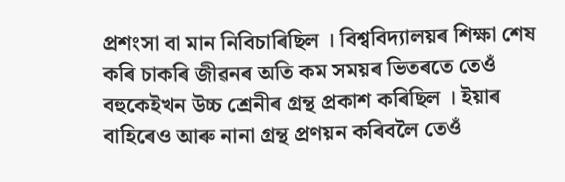প্ৰশংসা বা মান নিবিচাৰিছিল । বিশ্ববিদ্যালয়ৰ শিক্ষা শেষ কৰি চাকৰি জীৱনৰ অতি কম সময়ৰ ভিতৰতে তেওঁ বহুকেইখন উচ্চ শ্ৰেনীৰ গ্ৰন্থ প্ৰকাশ কৰিছিল । ইয়াৰ বাহিৰেও আৰু নানা গ্ৰন্থ প্ৰণয়ন কৰিবলৈ তেওঁ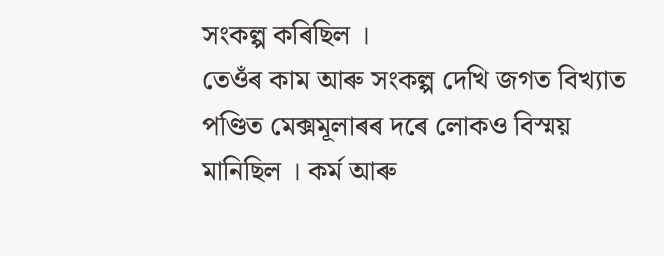সংকল্প কৰিছিল ।
তেওঁৰ কাম আৰু সংকল্প দেখি জগত বিখ্যাত পণ্ডিত মেক্সমূলাৰৰ দৰে লোকও বিস্ময় মানিছিল । কৰ্ম আৰু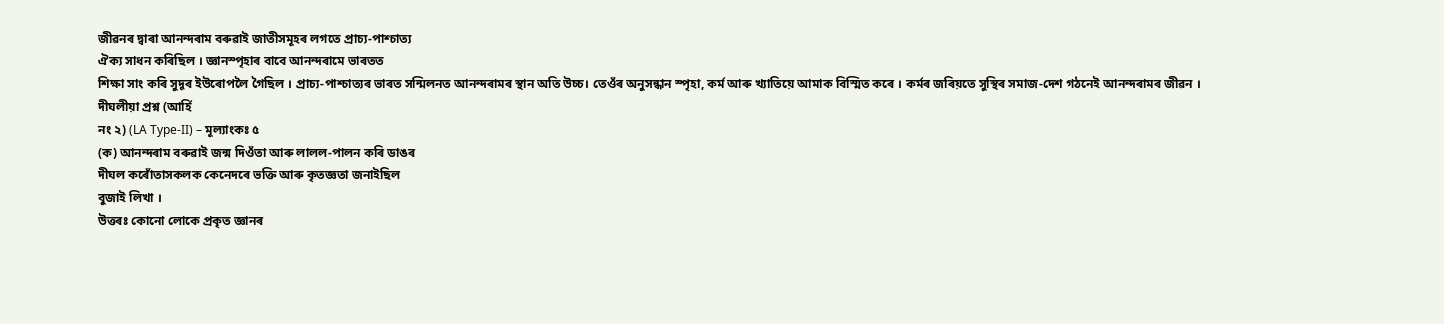জীৱনৰ দ্বাৰা আনন্দৰাম বৰুৱাই জাতীসমূহৰ লগতে প্রাচ্য-পাশ্চাত্য
ঐক্য সাধন কৰিছিল । জ্ঞানস্পৃহাৰ বাবে আনন্দৰামে ভাৰতত
শিক্ষা সাং কৰি সুদূৰ ইউৰোপলৈ গৈছিল । প্রাচ্য-পাশ্চাত্যৰ ভাৰত সন্মিলনত আনন্দৰামৰ স্থান অতি উচ্চ। তেওঁৰ অনুসন্ধান স্পৃহা, কৰ্ম আৰু খ্যাতিয়ে আমাক বিস্মিত কৰে । কৰ্মৰ জৰিয়তে সুস্থিৰ সমাজ-দেশ গঠনেই আনন্দৰামৰ জীৱন ।
দীঘলীয়া প্রশ্ন (আৰ্হি
নং ২) (LA Type-II) – মূল্যাংকঃ ৫
(ক) আনন্দৰাম বৰুৱাই জন্ম দিওঁতা আৰু লালল-পালন কৰি ডাঙৰ
দীঘল কৰোঁতাসকলক কেনেদৰে ভক্তি আৰু কৃতজ্ঞতা জনাইছিল
বুজাই লিখা ।
উত্তৰঃ কোনো লোকে প্রকৃত জ্ঞানৰ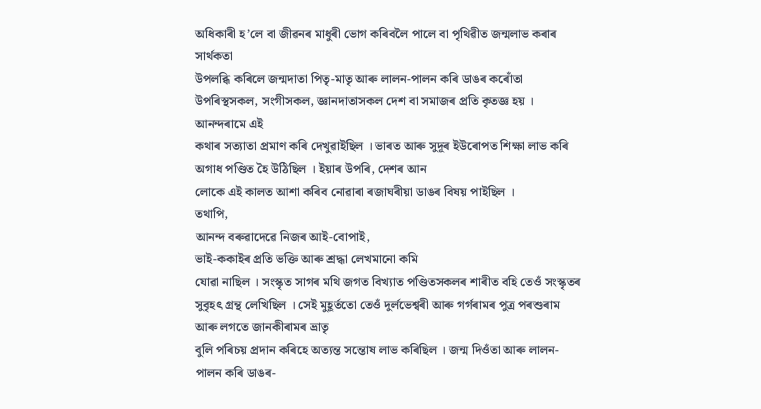অধিকাৰী হ’লে বা জীৱনৰ মাধুৰী ভোগ কৰিবলৈ পালে বা পৃথিৱীত জন্মলাভ কৰাৰ সাৰ্থকতা
উপলব্ধি কৰিলে জন্মদাতা পিতৃ-মাতৃ আৰু লালন-পালন কৰি ডাঙৰ কৰোঁতা
উপৰিস্থসকল, সংগীসকল, জ্ঞানদাতাসকল দেশ বা সমাজৰ প্রতি কৃতজ্ঞ হয় । আনন্দৰামে এই
কথাৰ সত্যাতা প্রমাণ কৰি দেখুৱাইছিল । ভাৰত আৰু সুদূৰ ইউৰোপত শিক্ষা লাভ কৰি অগাধ পণ্ডিত হৈ উঠিছিল । ইয়াৰ উপৰি, দেশৰ আন
লোকে এই কালত আশা কৰিব নোৱাৰা ৰজাঘৰীয়া ডাঙৰ বিষয় পাইছিল ।
তথাপি,
আনন্দ বৰুৱাদেৱে নিজৰ আই-বোপাই,
ভাই-ককাইৰ প্রতি ভক্তি আৰু শ্রদ্ধা লেখমানো কমি
যোৱা নাছিল । সংস্কৃত সাগৰ মথি জগত বিখ্যাত পণ্ডিতসকলৰ শাৰীত বহি তেওঁ সংস্কৃতৰ
সুবৃহৎ গ্রন্থ লেখিছিল । সেই মুহূৰ্ততো তেওঁ দুৰ্লভেশ্বৰী আৰু গৰ্গৰামৰ পুত্র পৰশুৰাম আৰু লগতে জানকীৰামৰ ভ্রাতৃ
বুলি পৰিচয় প্রদান কৰিহে অত্যন্ত সন্তোষ লাভ কৰিছিল । জন্ম দিওঁতা আৰু লালন-পালন কৰি ডাঙৰ-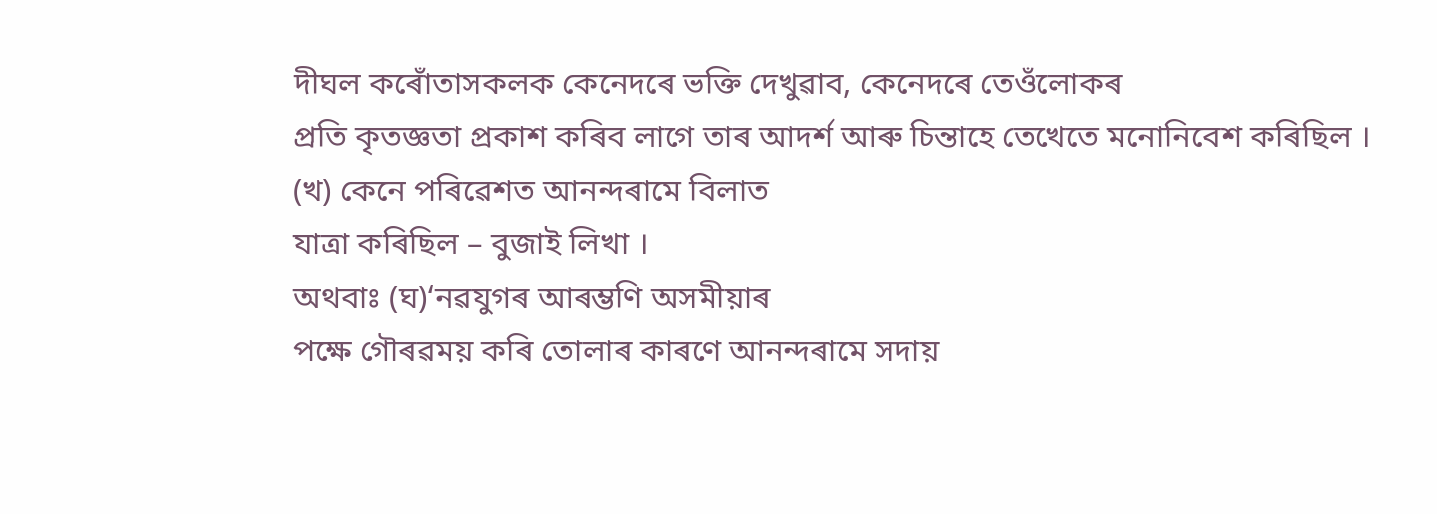দীঘল কৰোঁতাসকলক কেনেদৰে ভক্তি দেখুৱাব, কেনেদৰে তেওঁলোকৰ
প্রতি কৃতজ্ঞতা প্রকাশ কৰিব লাগে তাৰ আদৰ্শ আৰু চিন্তাহে তেখেতে মনোনিবেশ কৰিছিল ।
(খ) কেনে পৰিৱেশত আনন্দৰামে বিলাত
যাত্রা কৰিছিল – বুজাই লিখা ।
অথবাঃ (ঘ)‘নৱযুগৰ আৰম্ভণি অসমীয়াৰ
পক্ষে গৌৰৱময় কৰি তোলাৰ কাৰণে আনন্দৰামে সদায়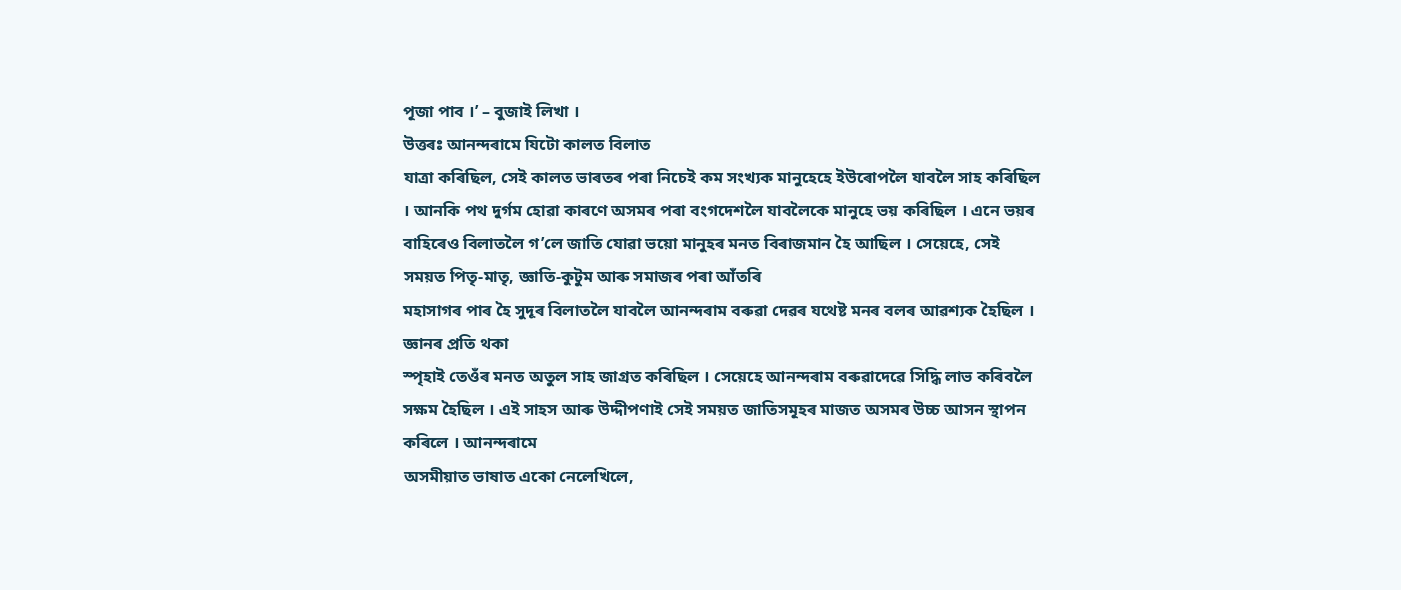পূজা পাব ।’ – বুজাই লিখা ।
উত্তৰঃ আনন্দৰামে যিটো কালত বিলাত
যাত্রা কৰিছিল, সেই কালত ভাৰতৰ পৰা নিচেই কম সংখ্যক মানুহেহে ইউৰোপলৈ যাবলৈ সাহ কৰিছিল
। আনকি পথ দুৰ্গম হোৱা কাৰণে অসমৰ পৰা বংগদেশলৈ যাবলৈকে মানুহে ভয় কৰিছিল । এনে ভয়ৰ
বাহিৰেও বিলাতলৈ গ’লে জাতি যোৱা ভয়ো মানুহৰ মনত বিৰাজমান হৈ আছিল । সেয়েহে, সেই
সময়ত পিতৃ-মাতৃ, জ্ঞাতি-কুটুম আৰু সমাজৰ পৰা আঁতৰি
মহাসাগৰ পাৰ হৈ সুদূৰ বিলাতলৈ যাবলৈ আনন্দৰাম বৰুৱা দেৱৰ যথেষ্ট মনৰ বলৰ আৱশ্যক হৈছিল ।
জ্ঞানৰ প্রতি থকা
স্পৃহাই তেওঁৰ মনত অতুল সাহ জাগ্রত কৰিছিল । সেয়েহে আনন্দৰাম বৰুৱাদেৱে সিদ্ধি লাভ কৰিবলৈ সক্ষম হৈছিল । এই সাহস আৰু উদ্দীপণাই সেই সময়ত জাতিসমূহৰ মাজত অসমৰ উচ্চ আসন স্থাপন কৰিলে । আনন্দৰামে
অসমীয়াত ভাষাত একো নেলেখিলে,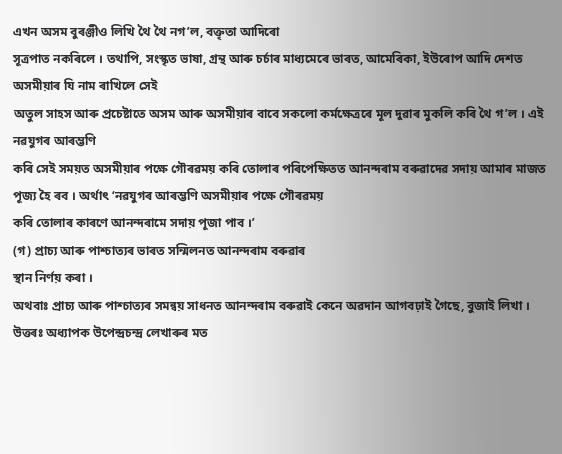এখন অসম বুৰঞ্জীও লিখি থৈ থৈ নগ’ল, বক্তৃতা আদিৰো
সূত্রপাত নকৰিলে । তথাপি, সংস্কৃত ভাষা, গ্রন্থ আৰু চৰ্চাৰ মাধ্যমেৰে ভাৰত, আমেৰিকা, ইউৰোপ আদি দেশত অসমীয়াৰ যি নাম ৰাখিলে সেই
অতুল সাহস আৰু প্রচেষ্টাতে অসম আৰু অসমীয়াৰ বাবে সকলো কৰ্মক্ষেত্রৰে মূল দুৱাৰ মুকলি কৰি থৈ গ’ল । এই নৱযুগৰ আৰম্ভণি
কৰি সেই সময়ত অসমীয়াৰ পক্ষে গৌৰৱময় কৰি তোলাৰ পৰিপেক্ষিতত আনন্দৰাম বৰুৱাদেৱ সদায় আমাৰ মাজত পূজ্য হৈ ৰব । অৰ্থাৎ ‘নৱযুগৰ আৰম্ভণি অসমীয়াৰ পক্ষে গৌৰৱময়
কৰি তোলাৰ কাৰণে আনন্দৰামে সদায় পূজা পাব ।’
(গ) প্রাচ্য আৰু পাশ্চাত্যৰ ভাৰত সন্মিলনত আনন্দৰাম বৰুৱাৰ
স্থান নিৰ্ণয় কৰা ।
অথবাঃ প্রাচ্য আৰু পাশ্চাত্যৰ সমন্বয় সাধনত আনন্দৰাম বৰুৱাই কেনে অৱদান আগবঢ়াই গৈছে, বুজাই লিখা ।
উত্তৰঃ অধ্যাপক উপেন্দ্ৰচন্দ্ৰ লেখাৰুৰ মত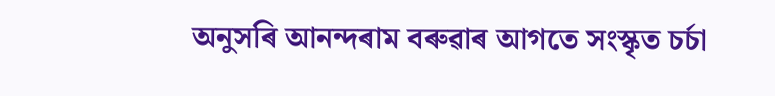অনুসৰি আনন্দৰাম বৰুৱাৰ আগতে সংস্কৃত চৰ্চা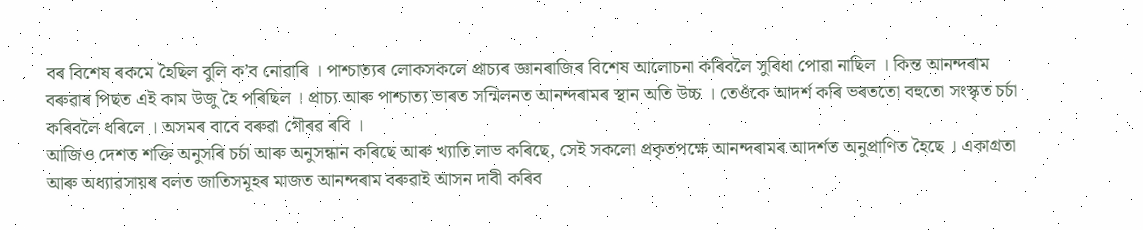বৰ বিশেষ ৰকমে হৈছিল বুলি ক’ব নোৱাৰি । পাশ্চাত্যৰ লোকসকলে প্ৰাচ্যৰ জ্ঞানৰাজিৰ বিশেষ আলোচনা কৰিবলৈ সুবিধা পোৱা নাছিল । কিন্ত আনন্দৰাম বৰুৱাৰ পিছত এই কাম উজু হৈ পৰিছিল । প্রাচ্য আৰু পাশ্চাত্য ভাৰত সন্মিলনত আনন্দৰামৰ স্থান অতি উচ্চ । তেওঁকে আদৰ্শ কৰি ভৰততো বহুতো সংস্কৃত চৰ্চা কৰিবলৈ ধৰিলে । অসমৰ বাবে বৰুৱা গৌৰৱ ৰবি ।
আজিও দেশত শক্তি অনুসৰি চৰ্চা আৰু অনুসন্ধান কৰিছে আৰু খ্যাতি লাভ কৰিছে, সেই সকলো প্ৰকৃতপক্ষে আনন্দৰামৰ আদৰ্শত অনুপ্ৰাণিত হৈছে । একাগ্ৰতা আৰু অধ্যাৱসায়ৰ বলত জাতিসমূহৰ মাজত আনন্দৰাম বৰুৱাই আসন দাবী কৰিব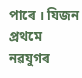পাৰে । যিজন প্ৰথমে নৱযুগৰ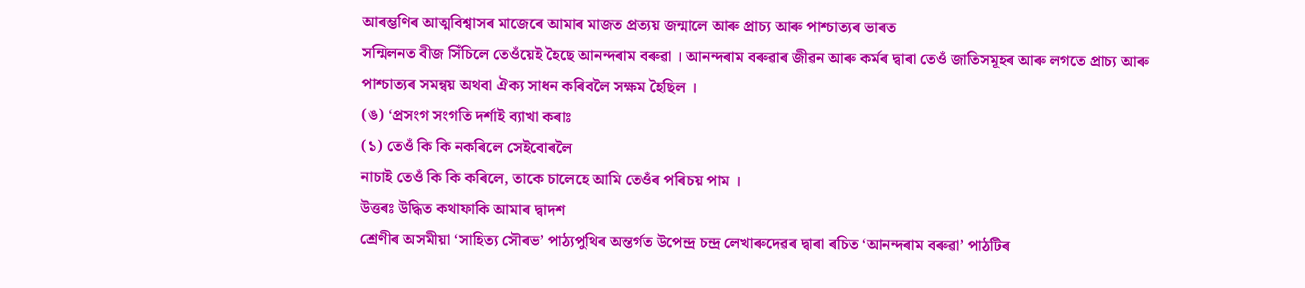আৰম্ভণিৰ আত্মবিশ্বাসৰ মাজেৰে আমাৰ মাজত প্ৰত্যয় জন্মালে আৰু প্রাচ্য আৰু পাশ্চাত্যৰ ভাৰত
সন্মিলনত বীজ সিঁচিলে তেওঁয়েই হৈছে আনন্দৰাম বৰুৱা । আনন্দৰাম বৰুৱাৰ জীৱন আৰু কৰ্মৰ দ্বাৰা তেওঁ জাতিসমূহৰ আৰু লগতে প্রাচ্য আৰু পাশ্চাত্যৰ সমন্বয় অথবা ঐক্য সাধন কৰিবলৈ সক্ষম হৈছিল ।
(ঙ) ‘প্রসংগ সংগতি দৰ্শাই ব্যাখা কৰাঃ
(১) তেওঁ কি কি নকৰিলে সেইবোৰলৈ
নাচাই তেওঁ কি কি কৰিলে, তাকে চালেহে আমি তেওঁৰ পৰিচয় পাম ।
উত্তৰঃ উদ্ধিত কথাফাকি আমাৰ দ্বাদশ
শ্রেণীৰ অসমীয়া ‘সাহিত্য সৌৰভ’ পাঠ্যপুথিৰ অন্তৰ্গত উপেন্দ্র চন্দ্র লেখাৰুদেৱৰ দ্বাৰা ৰচিত ‘আনন্দৰাম বৰুৱা’ পাঠটিৰ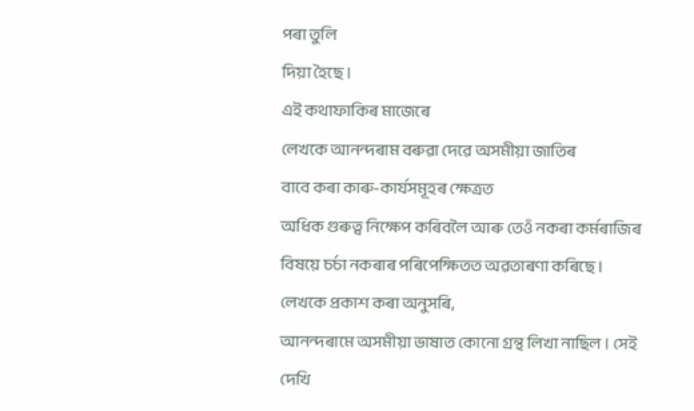পৰা তুলি
দিয়া হৈছে ।
এই কথাফাকিৰ মাজেৰে
লেখকে আনন্দৰাম বৰুৱা দেৱে অসমীয়া জাতিৰ
বাবে কৰা কাৰু-কাৰ্যসমূহৰ ক্ষেত্রত
অধিক গুৰুত্ব নিক্ষেপ কৰিবলৈ আৰু তেওঁ নকৰা কৰ্মৰাজিৰ বিষয়ে চৰ্চা নকৰাৰ পৰিপেক্ষিতত অৱতাৰণা কৰিছে ।
লেখকে প্রকাশ কৰা অনুসৰি,
আনন্দৰামে অসমীয়া ভাষাত কোনো গ্রন্থ লিখা নাছিল । সেই দেখি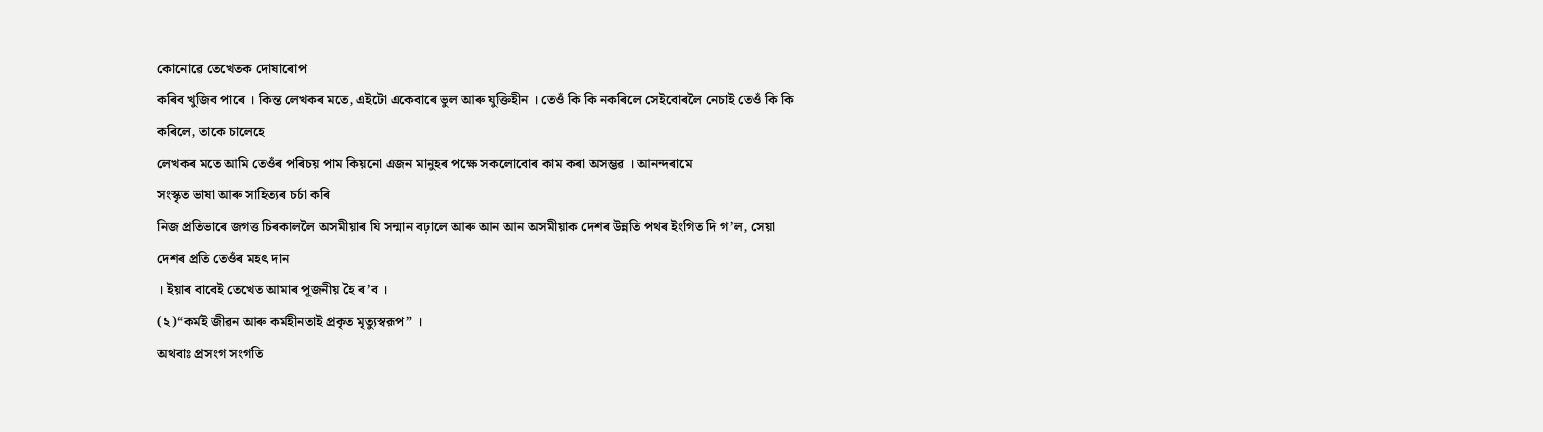কোনোৱে তেখেতক দোষাৰোপ
কৰিব খুজিব পাৰে । কিন্ত লেখকৰ মতে, এইটো একেবাৰে ভুল আৰু যুক্তিহীন । তেওঁ কি কি নকৰিলে সেইবোৰলৈ নেচাই তেওঁ কি কি কৰিলে, তাকে চালেহে
লেখকৰ মতে আমি তেওঁৰ পৰিচয় পাম কিয়নো এজন মানুহৰ পক্ষে সকলোবোৰ কাম কৰা অসম্ভৱ । আনন্দৰামে
সংস্কৃত ভাষা আৰু সাহিত্যৰ চৰ্চা কৰি
নিজ প্রতিভাৰে জগত্ত চিৰকাললৈ অসমীয়াৰ যি সন্মান বঢ়ালে আৰু আন আন অসমীয়াক দেশৰ উন্নতি পথৰ ইংগিত দি গ’ল, সেয়া দেশৰ প্রতি তেওঁৰ মহৎ দান
। ইয়াৰ বাবেই তেখেত আমাৰ পূজনীয় হৈ ৰ’ব ।
(২)“কৰ্মই জীৱন আৰু কৰ্মহীনতাই প্ৰকৃত মৃত্যুস্বরূপ” ।
অথবাঃ প্রসংগ সংগতি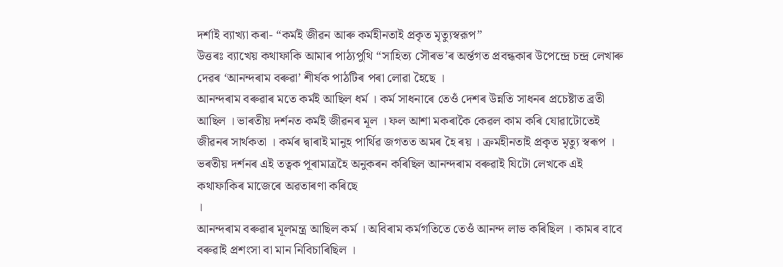দৰ্শাই ব্যাখ্যা কৰা- “কৰ্মই জীৱন আৰু কৰ্মহীনতাই প্ৰকৃত মৃত্যুস্বরূপ”
উত্তৰঃ ব্যাখেয় কথাফাকি আমাৰ পাঠ্যপুথি “সাহিত্য সৌৰভ’ৰ অৰ্ন্তগত প্ৰবন্ধকাৰ উপেন্দ্ৰে চন্দ্ৰ লেখাৰু দেৱৰ ‘আনন্দৰাম বৰুৱা’ শীৰ্ষক পাঠটিৰ পৰা লোৱা হৈছে ।
আনন্দৰাম বৰুৱাৰ মতে কৰ্মই আছিল ধৰ্ম । কৰ্ম সাধনাৰে তেওঁ দেশৰ উন্নতি সাধনৰ প্ৰচেষ্টাত ব্ৰতী আছিল । ভাৰতীয় দৰ্শনত কৰ্মই জীৱনৰ মূল । ফল আশা মকৰাকৈ কেৱল কাম কৰি যোৱাটোতেই জীৱনৰ সাৰ্থকতা । কৰ্মৰ দ্বাৰাই মানুহ পাৰ্থিৱ জগতত অমৰ হৈ ৰয় । ক্ৰমহীনতাই প্ৰকৃত মৃত্যু স্বৰূপ । ভৰতীয় দৰ্শনৰ এই তত্বক পূৰামাত্ৰহৈ অনুকৰন কৰিছিল আনন্দৰাম বৰুৱাই যিটো লেখকে এই কথাফাকিৰ মাজেৰে অৱতাৰণা কৰিছে
।
আনন্দৰাম বৰুৱাৰ মূলমন্ত্ৰ আছিল কৰ্ম । অবিৰাম কৰ্মগতিতে তেওঁ আনন্দ লাভ কৰিছিল । কামৰ বাবে বৰুৱাই প্ৰশংসা বা মান নিবিচাৰিছিল ।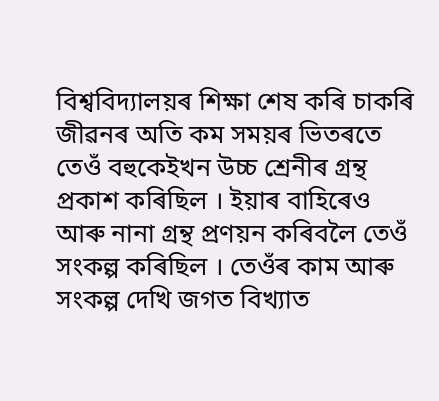বিশ্ববিদ্যালয়ৰ শিক্ষা শেষ কৰি চাকৰি জীৱনৰ অতি কম সময়ৰ ভিতৰতে তেওঁ বহুকেইখন উচ্চ শ্ৰেনীৰ গ্ৰন্থ প্ৰকাশ কৰিছিল । ইয়াৰ বাহিৰেও আৰু নানা গ্ৰন্থ প্ৰণয়ন কৰিবলৈ তেওঁ সংকল্প কৰিছিল । তেওঁৰ কাম আৰু সংকল্প দেখি জগত বিখ্যাত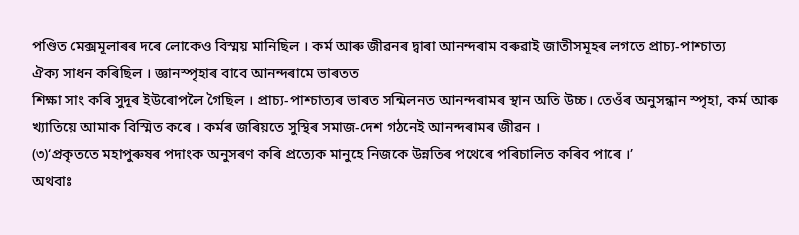পণ্ডিত মেক্সমূলাৰৰ দৰে লোকেও বিস্ময় মানিছিল । কৰ্ম আৰু জীৱনৰ দ্বাৰা আনন্দৰাম বৰুৱাই জাতীসমূহৰ লগতে প্রাচ্য-পাশ্চাত্য
ঐক্য সাধন কৰিছিল । জ্ঞানস্পৃহাৰ বাবে আনন্দৰামে ভাৰতত
শিক্ষা সাং কৰি সুদূৰ ইউৰোপলৈ গৈছিল । প্রাচ্য-পাশ্চাত্যৰ ভাৰত সন্মিলনত আনন্দৰামৰ স্থান অতি উচ্চ। তেওঁৰ অনুসন্ধান স্পৃহা, কৰ্ম আৰু খ্যাতিয়ে আমাক বিস্মিত কৰে । কৰ্মৰ জৰিয়তে সুস্থিৰ সমাজ-দেশ গঠনেই আনন্দৰামৰ জীৱন ।
(৩)‘প্রকৃততে মহাপুৰুষৰ পদাংক অনুসৰণ কৰি প্রত্যেক মানুহে নিজকে উন্নতিৰ পথেৰে পৰিচালিত কৰিব পাৰে ।’
অথবাঃ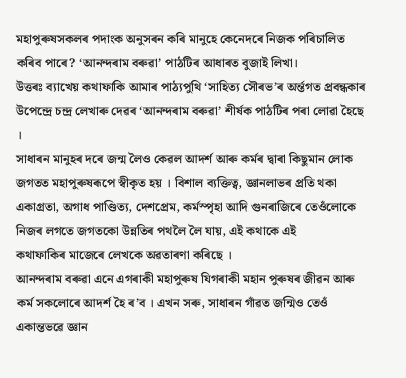মহাপুৰুষসকলৰ পদাংক অনুসৰন কৰি মানুহে কেনেদৰে নিজক পৰিচালিত কৰিব পাৰে? ‘আনন্দৰাম বৰুৱা’ পাঠটিৰ আধাৰত বুজাই লিখা।
উত্তৰঃ ব্যাখেয় কথাফাকি আমাৰ পাঠ্যপুথি ‘সাহিত্য সৌৰভ’ৰ অৰ্ন্তগত প্ৰবন্ধকাৰ উপেন্দ্ৰে চন্দ্ৰ লেখাৰু দেৱৰ ‘আনন্দৰাম বৰুৱা’ শীৰ্ষক পাঠটিৰ পৰা লোৱা হৈছে ।
সাধাৰন মানুহৰ দৰে জন্ম লৈও কেৱল আদৰ্শ আৰু কৰ্মৰ দ্বাৰা কিছুমান লোক জগতত মহাপুৰুষৰূপে স্বীকৃত হয় । বিশাল ব্যক্তিত্ব, জ্ঞানলাভৰ প্ৰতি থকা একাগ্ৰতা, অগাধ পাণ্ডিত্য, দেশপ্ৰেম, কৰ্মস্পৃহা আদি গুনৰাজিৰে তেওঁলোকে নিজৰ লগতে জগতকো উন্নতিৰ পথলৈ লৈ যায়, এই কথাকে এই
কথাফাকিৰ মাজেৰে লেখকে অৱতাৰণা কৰিছে ।
আনন্দৰাম বৰুৱা এনে এগৰাকী মহাপুৰুষ যিগৰাকী মহান পুৰুষৰ জীৱন আৰু কৰ্ম সকলোৰে আদৰ্শ হৈ ৰ’ব । এখন সৰু, সাধাৰন গাঁৱত জন্মিও তেওঁ একান্তভৱে জ্ঞান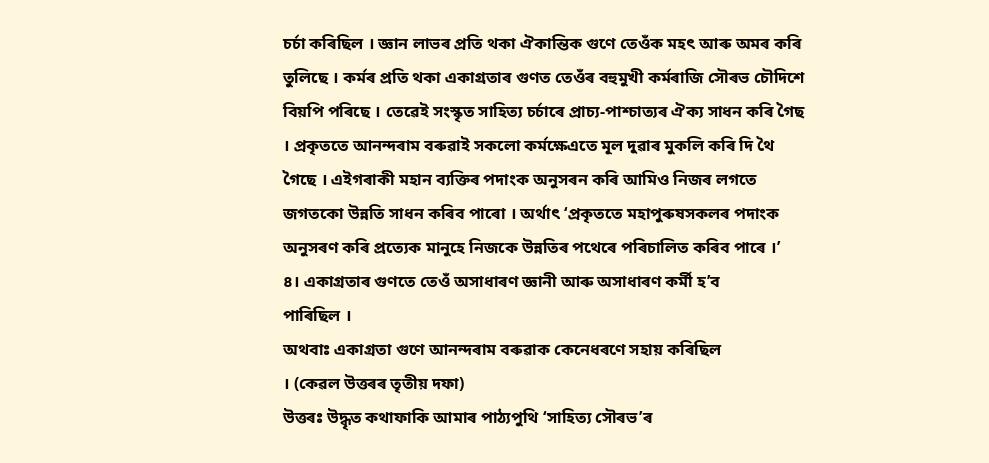চৰ্চা কৰিছিল । জ্ঞান লাভৰ প্ৰতি থকা ঐকান্তিক গুণে তেওঁক মহৎ আৰু অমৰ কৰি তুলিছে । কৰ্মৰ প্ৰতি থকা একাগ্ৰতাৰ গুণত তেওঁৰ বহুমুখী কৰ্মৰাজি সৌৰভ চৌদিশে বিয়পি পৰিছে । তেৱেই সংস্কৃত সাহিত্য চৰ্চাৰে প্ৰাচ্য-পাশ্চাত্যৰ ঐক্য সাধন কৰি গৈছ । প্ৰকৃততে আনন্দৰাম বৰুৱাই সকলো কৰ্মক্ষেএতে মূল দুৱাৰ মুকলি কৰি দি থৈ গৈছে । এইগৰাকী মহান ব্যক্তিৰ পদাংক অনুসৰন কৰি আমিও নিজৰ লগতে জগতকো উন্নতি সাধন কৰিব পাৰো । অৰ্থাৎ ‘প্রকৃততে মহাপুৰুষসকলৰ পদাংক অনুসৰণ কৰি প্রত্যেক মানুহে নিজকে উন্নতিৰ পথেৰে পৰিচালিত কৰিব পাৰে ।’
৪। একাগ্রতাৰ গুণতে তেওঁ অসাধাৰণ জ্ঞানী আৰু অসাধাৰণ কৰ্মী হ’ব
পাৰিছিল ।
অথবাঃ একাগ্রতা গুণে আনন্দৰাম বৰুৱাক কেনেধৰণে সহায় কৰিছিল
। (কেৱল উত্তৰৰ তৃতীয় দফা)
উত্তৰঃ উদ্ধৃত কথাফাকি আমাৰ পাঠ্যপুথি ‘সাহিত্য সৌৰভ’ৰ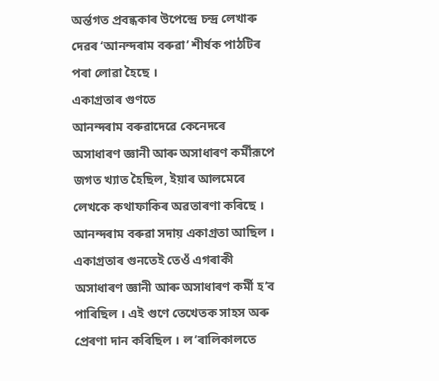অৰ্ন্তগত প্ৰবন্ধকাৰ উপেন্দ্ৰে চন্দ্ৰ লেখাৰু দেৱৰ ‘আনন্দৰাম বৰুৱা’ শীৰ্ষক পাঠটিৰ পৰা লোৱা হৈছে ।
একাগ্রতাৰ গুণতে
আনন্দৰাম বৰুৱাদেৱে কেনেদৰে অসাধাৰণ জ্ঞানী আৰু অসাধাৰণ কৰ্মীরূপে
জগত খ্যাত হৈছিল, ইয়াৰ আলমেৰে লেখকে কথাফাকিৰ অৱতাৰণা কৰিছে ।
আনন্দৰাম বৰুৱা সদায় একাগ্ৰতা আছিল । একাগ্ৰতাৰ গুনতেই তেওঁ এগৰাকী অসাধাৰণ জ্ঞানী আৰু অসাধাৰণ কৰ্মী হ’ব পাৰিছিল । এই গুণে তেখেতক সাহস অৰু প্ৰেৰণা দান কৰিছিল । ল’ৰালিকালতে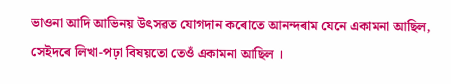ভাওনা আদি আভিনয় উৎসৱত যোগদান কৰোতে আনন্দৰাম যেনে একামনা আছিল, সেইদৰে লিখা-পঢ়া বিষয়তো তেওঁ একামনা আছিল ।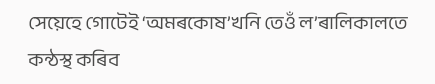সেয়েহে গোটেই ‘অমৰকোষ’খনি তেওঁ ল’ৰালিকালতে কন্ঠস্থ কৰিব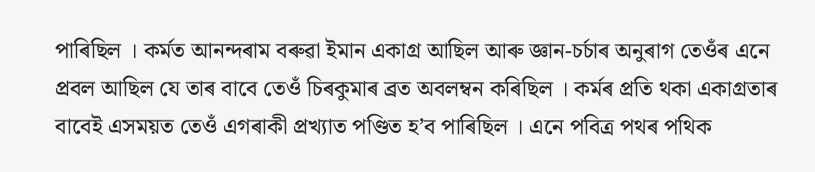পাৰিছিল । কৰ্মত আনন্দৰাম বৰুৱা ইমান একাগ্ৰ আছিল আৰু জ্ঞান-চৰ্চাৰ অনুৰাগ তেওঁৰ এনে প্ৰবল আছিল যে তাৰ বাবে তেওঁ চিৰকুমাৰ ব্ৰত অবলম্বন কৰিছিল । কৰ্মৰ প্ৰতি থকা একাগ্ৰতাৰ বাবেই এসময়ত তেওঁ এগৰাকী প্ৰখ্যাত পণ্ডিত হ’ব পাৰিছিল । এনে পবিত্র পথৰ পথিক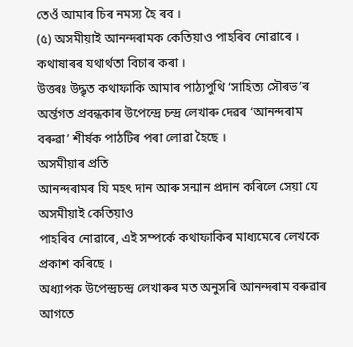তেওঁ আমাৰ চিৰ নমস্য হৈ ৰব ।
(৫) অসমীয়াই আনন্দৰামক কেতিয়াও পাহৰিব নোৱাৰে । কথাষাৰৰ যথাৰ্থতা বিচাৰ কৰা ।
উত্তৰঃ উদ্ধৃত কথাফাকি আমাৰ পাঠ্যপুথি ‘সাহিত্য সৌৰভ’ৰ অৰ্ন্তগত প্ৰবন্ধকাৰ উপেন্দ্ৰে চন্দ্ৰ লেখাৰু দেৱৰ ‘আনন্দৰাম বৰুৱা’ শীৰ্ষক পাঠটিৰ পৰা লোৱা হৈছে ।
অসমীয়াৰ প্রতি
আনন্দৰামৰ যি মহৎ দান আৰু সন্মান প্রদান কৰিলে সেয়া যে অসমীয়াই কেতিয়াও
পাহৰিব নোৱাৰে, এই সম্পৰ্কে কথাফাকিৰ মাধ্যমেৰে লেখকে প্রকাশ কৰিছে ।
অধ্যাপক উপেন্দ্ৰচন্দ্ৰ লেখাৰুৰ মত অনুসৰি আনন্দৰাম বৰুৱাৰ আগতে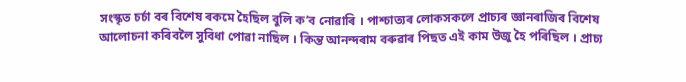সংস্কৃত চৰ্চা বৰ বিশেষ ৰকমে হৈছিল বুলি ক’ব নোৱাৰি । পাশ্চাত্যৰ লোকসকলে প্ৰাচ্যৰ জ্ঞানৰাজিৰ বিশেষ আলোচনা কৰিবলৈ সুবিধা পোৱা নাছিল । কিন্ত আনন্দৰাম বৰুৱাৰ পিছত এই কাম উজু হৈ পৰিছিল । প্রাচ্য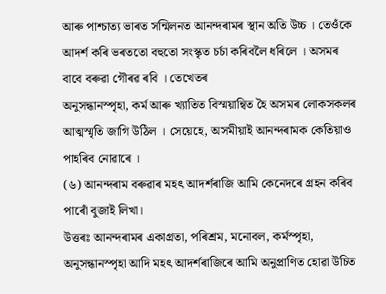আৰু পাশ্চাত্য ভাৰত সন্মিলনত আনন্দৰামৰ স্থান অতি উচ্চ । তেওঁকে আদৰ্শ কৰি ভৰততো বহুতো সংস্কৃত চৰ্চা কৰিবলৈ ধৰিলে । অসমৰ বাবে বৰুৱা গৌৰৱ ৰবি । তেখেতৰ
অনুসন্ধানস্পৃহা, কৰ্ম আৰু খ্যাতিত বিস্ময়ান্বিত হৈ অসমৰ লোকসকলৰ
আত্মস্মৃতি জাগি উঠিল । সেয়েহে, অসমীয়াই আনন্দৰামক কেতিয়াও পাহৰিব নোৱাৰে ।
(৬) আনন্দৰাম বৰুৱাৰ মহৎ আদৰ্শৰাজি আমি কেনেদৰে গ্ৰহন কৰিব পাৰোঁ বুজাই লিখা।
উত্তৰঃ আনন্দৰামৰ একাগ্ৰতা, পৰিশ্ৰম, মনোবল, কৰ্মস্পৃহা, অনুসন্ধানস্পৃহা আদি মহৎ আদৰ্শৰাজিৰে আমি অনুপ্ৰাণিত হোৱা উচিত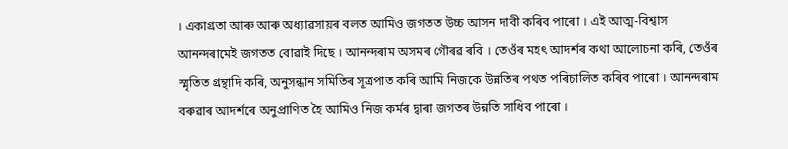। একাগ্ৰতা আৰু আৰু অধ্যাৱসায়ৰ বলত আমিও জগতত উচ্চ আসন দাবী কৰিব পাৰো । এই আত্ম-বিশ্বাস আনন্দৰামেই জগতত বোৱাই দিছে । আনন্দৰাম অসমৰ গৌৰৱ ৰবি । তেওঁৰ মহৎ আদৰ্শৰ কথা আলোচনা কৰি, তেওঁৰ স্মৃতিত গ্ৰন্থাদি কৰি, অনুসন্ধান সমিতিৰ সূত্ৰপাত কৰি আমি নিজকে উন্নতিৰ পথত পৰিচালিত কৰিব পাৰো । আনন্দৰাম বৰুৱাৰ আদৰ্শৰে অনুপ্ৰাণিত হৈ আমিও নিজ কৰ্মৰ দ্বাৰা জগতৰ উন্নতি সাধিব পাৰো ।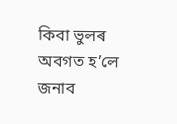কিবা ভুলৰ অবগত হ’লে জনাব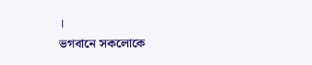।
ভগবানে সকলোকে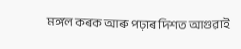মঙ্গল কৰক আৰু পঢ়াৰ দিশত আগুৱাই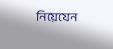নিয়েযেন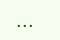...